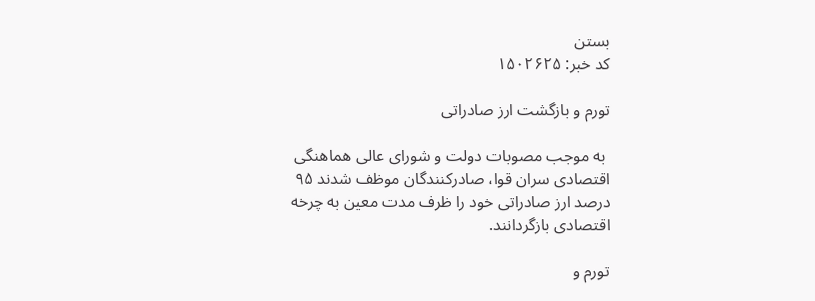بستن
کد خبر: ۱۵۰۲۶۲۵

تورم و بازگشت ارز صادراتی

 به موجب مصوبات دولت و شورای عالی هماهنگی اقتصادی سران قوا، صادرکنندگان موظف شدند ۹۵ درصد ارز صادراتی خود را ظرف مدت معین به چرخه اقتصادی بازگردانند.

تورم و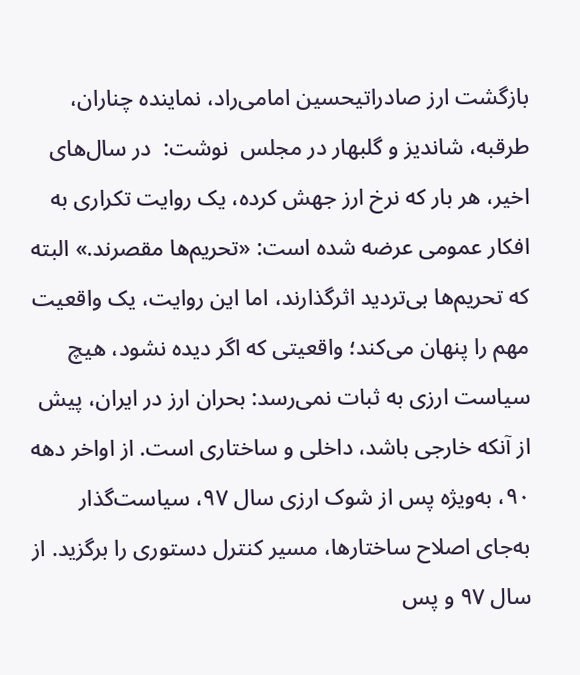بازگشت ارز صادراتیحسین امامی‌راد، نماینده چناران، طرقبه، شاندیز و گلبهار در مجلس  نوشت:  در سال‌های اخیر، هر بار که نرخ ارز جهش کرده، یک روایت تکراری به افکار عمومی عرضه شده است: «تحریم‌ها مقصرند.» البته که تحریم‌ها بی‌تردید اثرگذارند، اما این روایت، یک واقعیت مهم را پنهان می‌کند؛ واقعیتی که اگر دیده نشود، هیچ سیاست ارزی به ثبات نمی‌رسد: بحران ارز در ایران، پیش از آنکه خارجی باشد، داخلی و ساختاری است. از اواخر دهه ۹۰، به‌ویژه پس از شوک ارزی سال ۹۷، سیاست‌گذار به‌جای اصلاح ساختارها، مسیر کنترل دستوری را برگزید. از سال ۹۷ و پس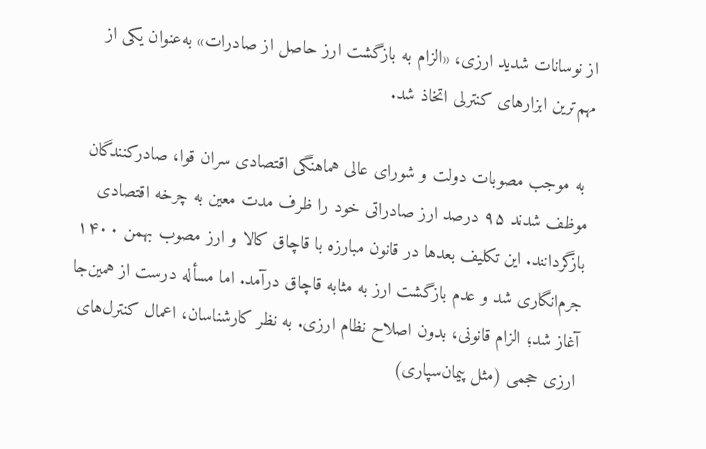از نوسانات شدید ارزی، «الزام به بازگشت ارز حاصل از صادرات» به‌عنوان یکی از مهم‌ترین ابزار‌های کنترلی اتخاذ شد.

 به موجب مصوبات دولت و شورای عالی هماهنگی اقتصادی سران قوا، صادرکنندگان موظف شدند ۹۵ درصد ارز صادراتی خود را ظرف مدت معین به چرخه اقتصادی بازگردانند. این تکلیف بعد‌ها در قانون مبارزه با قاچاق کالا و ارز مصوب بهمن ۱۴۰۰ جرم‌انگاری شد و عدم بازگشت ارز به مثابه قاچاق درآمد. اما مسأله درست از همین‌جا آغاز شد؛ الزام قانونی، بدون اصلاح نظام ارزی. به نظر کارشناسان، اعمال کنترل‌های ارزی حجمی (مثل پیمان‌سپاری)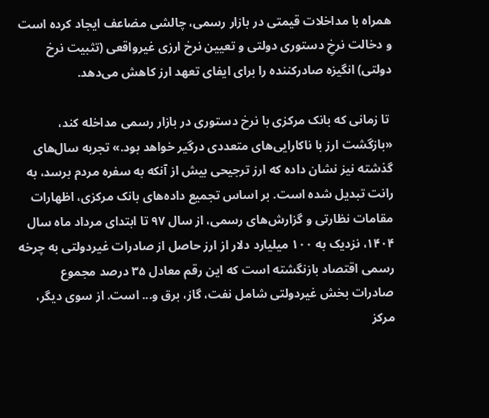همراه با مداخلات قیمتی در بازار رسمی، چالشی مضاعف ایجاد کرده است و دخالت نرخِ دستوری دولتی و تعیین نرخ ارزی غیرواقعی (تثبیت نرخ دولتی) انگیزه صادرکننده را برای ایفای تعهد ارز کاهش می‌دهد.

 تا زمانی که بانک مرکزی با نرخ دستوری در بازار رسمی مداخله کند، «بازگشت ارز با ناکارایی‌های متعددی درگیر خواهد بود.» تجربه سال‌های گذشته نیز نشان داده که ارز ترجیحی بیش از آنکه به سفره مردم برسد، به رانت تبدیل شده است. بر اساس تجمیع داده‌های بانک مرکزی، اظهارات مقامات نظارتی و گزارش‌های رسمی، از سال ۹۷ تا ابتدای مرداد ماه سال ۱۴۰۴، نزدیک به ۱۰۰ میلیارد دلار از ارز حاصل از صادرات غیردولتی به چرخه رسمی اقتصاد بازنگشته است که این رقم معادل ۳۵ درصد مجموع صادرات بخش غیردولتی شامل نفت، گاز، برق و... است. از سوی دیگر، مرکز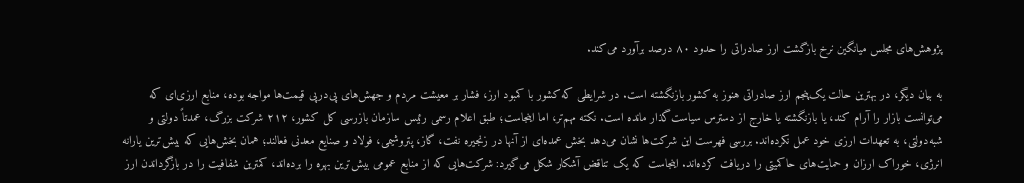پژوهش‌های مجلس میانگین نرخ بازگشت ارز صادراتی را حدود ۸۰ درصد برآورد می‌کند.

به بیان دیگر، در بهترین حالت یک‌پنجم ارز صادراتی هنوز به کشور بازنگشته است. در شرایطی که کشور با کمبود ارز، فشار بر معیشت مردم و جهش‌های پی‌درپی قیمت‌ها مواجه بوده، منابع ارزی‌ای که می‌توانست بازار را آرام کند، یا بازنگشته یا خارج از دسترس سیاست‌گذار مانده است. نکته مهم‌تر، اما اینجاست؛ طبق اعلام رسمی رئیس سازمان بازرسی کل کشور، ۲۱۲ شرکت بزرگ، عمدتاً دولتی و شبه‌دولتی، به تعهدات ارزی خود عمل نکرده‌اند. بررسی فهرست این شرکت‌ها نشان می‌دهد بخش عمده‌ای از آنها در زنجیره نفت، گاز، پتروشیمی، فولاد و صنایع معدنی فعالند؛ همان بخش‌هایی که بیش‌ترین یارانه انرژی، خوراک ارزان و حمایت‌های حاکمیتی را دریافت کرده‌اند. اینجاست که یک تناقض آشکار شکل می‌گیرد: شرکت‌هایی که از منابع عمومی بیش‌ترین بهره را برده‌اند، کمترین شفافیت را در بازگرداندن ارز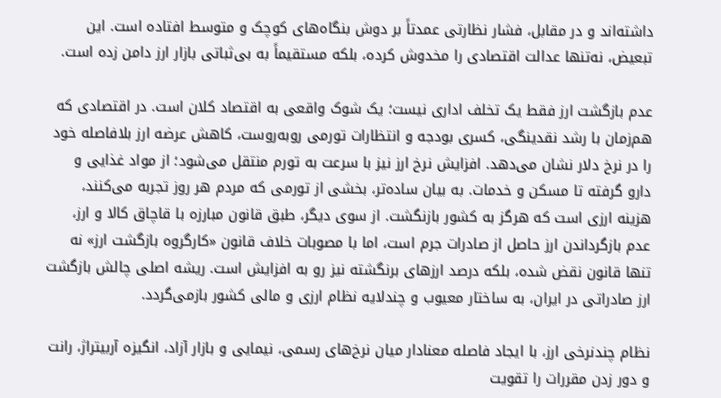داشته‌اند و در مقابل، فشار نظارتی عمدتاً بر دوش بنگاه‌های کوچک و متوسط افتاده است. این تبعیض، نه‌تنها عدالت اقتصادی را مخدوش کرده، بلکه مستقیماً به بی‌ثباتی بازار ارز دامن زده است.

عدم بازگشت ارز فقط یک تخلف اداری نیست؛ یک شوک واقعی به اقتصاد کلان است. در اقتصادی که هم‌زمان با رشد نقدینگی، کسری بودجه و انتظارات تورمی روبه‌روست، کاهش عرضه ارز بلافاصله خود را در نرخ دلار نشان می‌دهد. افزایش نرخ ارز نیز با سرعت به تورم منتقل می‌شود؛ از مواد غذایی و دارو گرفته تا مسکن و خدمات. به بیان ساده‌تر، بخشی از تورمی که مردم هر روز تجربه می‌کنند، هزینه ارزی است که هرگز به کشور بازنگشت. از سوی دیگر، طبق قانون مبارزه با قاچاق کالا و ارز، عدم بازگرداندن ارز حاصل از صادرات جرم است، اما با مصوبات خلاف قانون «کارگروه بازگشت ارز» نه تنها قانون نقض شده، بلکه درصد ارز‌های برنگشته نیز رو به افزایش است. ریشه اصلی چالش بازگشت ارز صادراتی در ایران، به ساختار معیوب و چندلایه نظام ارزی و مالی کشور بازمی‌گردد.

نظام چندنرخی ارز، با ایجاد فاصله معنادار میان نرخ‌های رسمی، نیمایی و بازار آزاد، انگیزه آربیتراژ، رانت و دور زدن مقررات را تقویت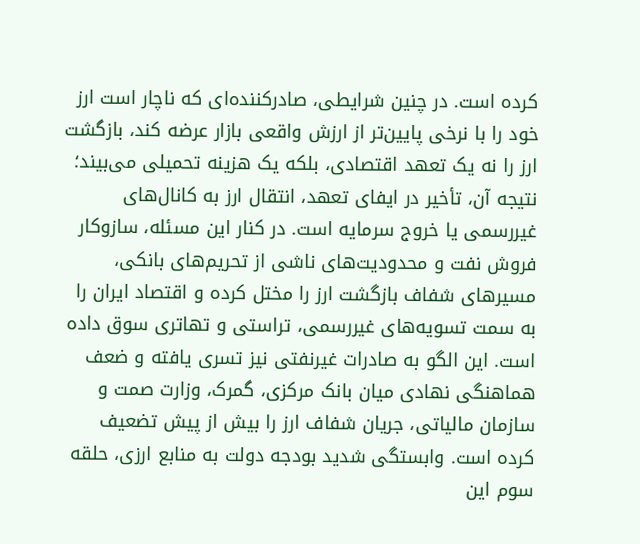کرده است. در چنین شرایطی، صادرکننده‌ای که ناچار است ارز خود را با نرخی پایین‌تر از ارزش واقعی بازار عرضه کند، بازگشت ارز را نه یک تعهد اقتصادی، بلکه یک هزینه تحمیلی می‌بیند؛ نتیجه آن، تأخیر در ایفای تعهد، انتقال ارز به کانال‌های غیررسمی یا خروج سرمایه است. در کنار این مسئله، سازوکار فروش نفت و محدودیت‌های ناشی از تحریم‌های بانکی، مسیر‌های شفاف بازگشت ارز را مختل کرده و اقتصاد ایران را به سمت تسویه‌های غیررسمی، تراستی و تهاتری سوق داده است. این الگو به صادرات غیرنفتی نیز تسری یافته و ضعف هماهنگی نهادی میان بانک مرکزی، گمرک، وزارت صمت و سازمان مالیاتی، جریان شفاف ارز را بیش از پیش تضعیف کرده است. وابستگی شدید بودجه دولت به منابع ارزی، حلقه سوم این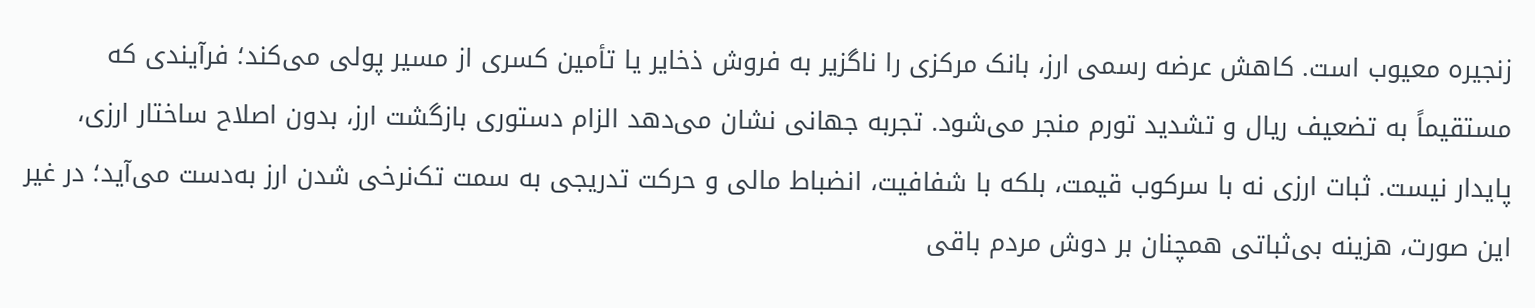زنجیره معیوب است. کاهش عرضه رسمی ارز، بانک مرکزی را ناگزیر به فروش ذخایر یا تأمین کسری از مسیر پولی می‌کند؛ فرآیندی که مستقیماً به تضعیف ریال و تشدید تورم منجر می‌شود. تجربه جهانی نشان می‌دهد الزام دستوری بازگشت ارز، بدون اصلاح ساختار ارزی، پایدار نیست. ثبات ارزی نه با سرکوب قیمت، بلکه با شفافیت، انضباط مالی و حرکت تدریجی به سمت تک‌نرخی شدن ارز به‌دست می‌آید؛ در غیر این صورت، هزینه بی‌ثباتی همچنان بر دوش مردم باقی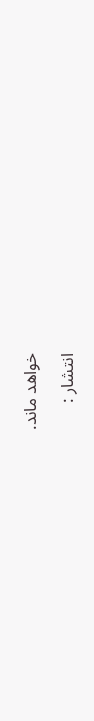خواهد ماند.

انتشار :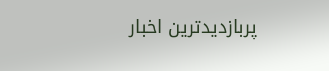پربازدیدترین اخبار